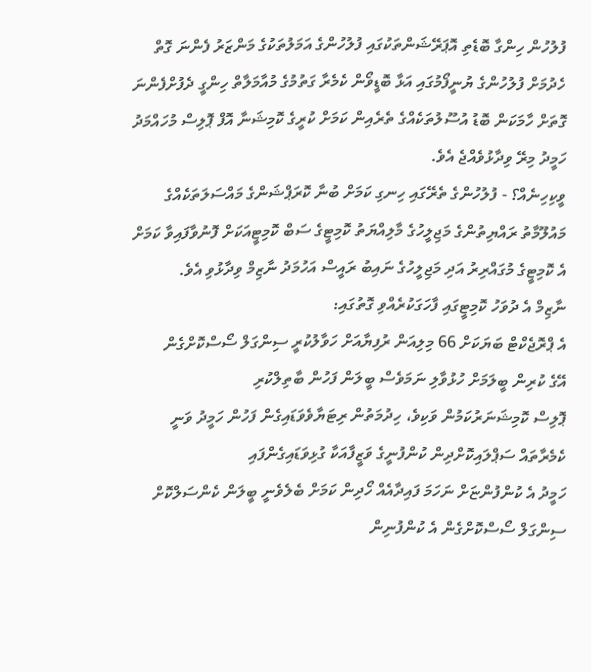ފުލުހުން ހިންގާ ބޮޑެތި އޮޕަރޭޝަންތަކުގައި ފުލުހުންގެ އަމަލުތަކުގެ މަންޒަރު ފެންނަ ގޮތް ހެދުމަށް ފުލުހުންގެ ޔުނީފޯމުގައި އަޅާ ބޮޑީވޯން ކެމެރާ ގަތުމުގެ މުއާމަލާތް ހިންގީ ދެފުށްފެންނަ ގޮތަށް ހާމަކަން ބޮޑު އުސޫލުތަކެއްގެ ތެރެއިން ކަމަށް ކުރީގެ ކޮމިޝަނާ އޮފް ޕޮލިސް މުހައްމަދު ހަމީދު މިރޭ ވިދާޅުވެއްޖެ އެވެ.
ވީކިހިނެއް؟ - ފުލުހުންގެ ތެރޭގައި ހިނގި ކަމަށް ބުނާ ކޮރަޕްޝަންގެ މައްސަލަތަކެއްގެ މައުލޫމާތު ރައްޔިތުންގެ މަޖިލީހުގެ މާލިއްޔަތު ކޮމިޓީގެ ސަބް ކޮމިޓީއަކަށް ފޮނުވާފައިވާ ކަމަށް އެ ކޮމިޓީގެ މުގައްރިރު އަދި މަޖިލީހުގެ ނައިބު ރައީސް އަހުމަދު ނާޒިމް ވިދާޅުވި އެވެ.
ނާޒިމް އެ ދުވަހު ކޮމިޓީގައި ފާހަގަކުރެއްވި ގޮތުގައި:
އެ ޕްރޮޖެކްޓް ބަޔަކަށް 66 މިލިއަން ރުފިޔާއަށް ހަވާލުކުރީ ސިންގަލް ސޯސްކޮށްގެން
އޭގެ ކުރިން ބީލަމަށް ހުޅުވާލި ނަމަވެސް ބީލަން ފަހުން ބާތިލްކުރި
ޕޮލިސް ކޮމިޝަނަރުކަމުން ވަކިވެ، ހިދުމަތުން ރިޓަޔާވެވަޑައިގެން ފަހުން ހަމީދު ވަނީ ކެމެރާތައް ސަޕްލައިކޮށްދިން ކުންފުނީގެ ވަޒީފާއަކާ ގުޅިވަޑައިގެންފައި
ހަމީދު އެ ކުންފުންޏަށް ނަހަމަ ފައިދާއެއް ހޯދިން ކަމަށް ބެލެވެނީ ބީލަން ކެންސަލްކޮށް ސިންގަލް ސޯސްކޮށްގެން އެ ކުންފުނިން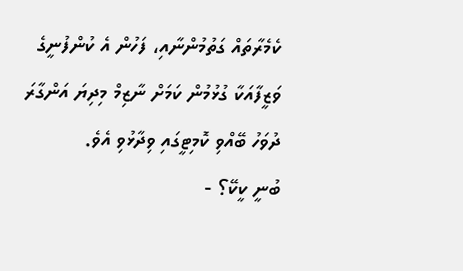ކެމެރާތައް ގަތުމުންނާއި، ފަހުން އެ ކުންފުނީގެ ވަޒީފާއަކާ ގުޅުމުން ކަމަށް ނާޒިމް މިދިޔަ އަންގާރަ ދުވަހު ބޭއްވި ކޮމިޓީގައި ވިދާޅުވި އެވެ.
ބުނީ ކީކޭ؟ -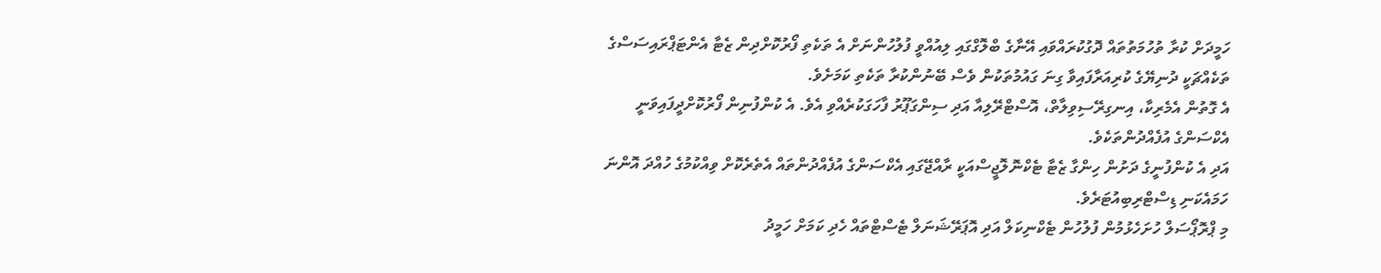ހަމީދަށް ކުރާ ތުހުމަތުތައް ދޮގުކުރައްވައި އޭނާގެ ބްލޮގްގައި ލިއުއްވީ ފުލުހުންނަށް އެ ތަކެތި ފޯރުކޮށްދިން ޒެޓާ އެންޓަޕްރައިސަސްގެ ތަކެއްޗަކީ ދުނިޔޭގެ ކުރިއަރާފައިވާ ގިނަ ގައުމުތަކުން ވެސް ބޭނުންކުރާ ތަކެތި ކަމަށެވެ.
އެ ގޮތުން އެމެރިކާ، އިނގިރޭސިވިލާތް، އޮސްޓްރޭލިއާ އަދި ސިންގަޕޫރު ފާހަގަކުރެއްވި އެވެ. އެ ކުންފުނިން ފޯރުކޮށްދީފައިވަނީ އެކްސަންގެ އުފެއްދުންތަކެވެ.
އަދި އެ ކުންފުނީގެ ދަށުން ހިންގާ ޒެޓާ ޓެކްނޮލޮޖީސްއަކީ ރާއްޖޭގައި އެކްސަންގެ އުފެއްދުންތައް އެތެރެކޮށް ވިއްކުމުގެ ހުއްދަ އޮންނަ ހަމައެކަނި ޑިސްޓްރިބިއުޓަރެވެ.
މި ޕްރޮޕޯސަލް ހުށަހެޅުމުން ފުލުހުން ޓެކްނިކަލް އަދި އޮޕަރޭޝަނަލް ޓެސްޓްތައް ހެދި ކަމަށް ހަމީދު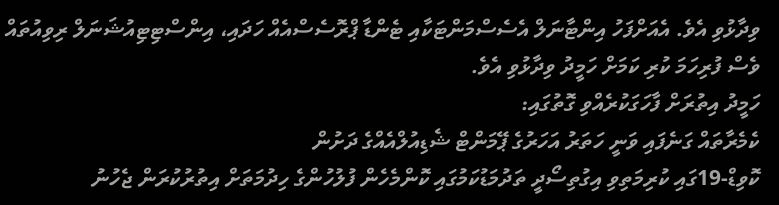ވިދާޅުވި އެވެ. އެއަށްފަހު އިންޓާނަލް އެސެސްމަންޓަކާއި ޓެންޑާ ޕްރޮސެސްއެއް ހަދައި، އިންސްޓިޓިއުޝަނަލް ރިވިއުތައް ވެސް ފުރިހަމަ ކުރި ކަމަށް ހަމީދު ވިދާޅުވި އެވެ.
ހަމީދު އިތުރަށް ފާހަގަކުރެއްވި ގޮތުގައި:
ކެމެރާތައް ގަނެފައި ވަނީ ހަތަރު އަހަރުގެ ޕޭމަންޓް ޝެޑިއުލްއެއްގެ ދަށުން
ކޮވިޑް-19ގައި ކުރިމަތިވި އިގުތިސޯދީ ތަދުމަޑުކަމުގައި ކޮންމެހެން ފުލުހުންގެ ހިދުމަތަށް އިތުރުކުރަން ޖެހުނު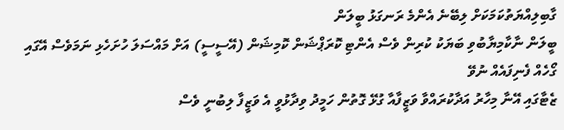ގާބިލިއްޔަތުކަމަކަށް ލިބޭނެ އެންމެ ރަނގަޅު ބީލަން
ބީލަން ނާކާމިޔާބުވި ބަޔަކު ކުރިން ވެސް އެންޓި ކޮރަޕްޝަން ކޮމިޝަން (އޭސީސީ) އަށް މައްސަލަ ހުށަހެޅި ނަމަވެސް އޭގައި ގޯހެއް ފެނިފައެއް ނުވޭ
ޒެޓާގައި އޭނާ މިހާރު އަދާކުރައްވާ ވަޒީފާއާ ގުޅޭ ގޮތުން ހަމީދު ވިދާޅުވީ އެ ވަޒީފާ ލިބުނީ ވެސް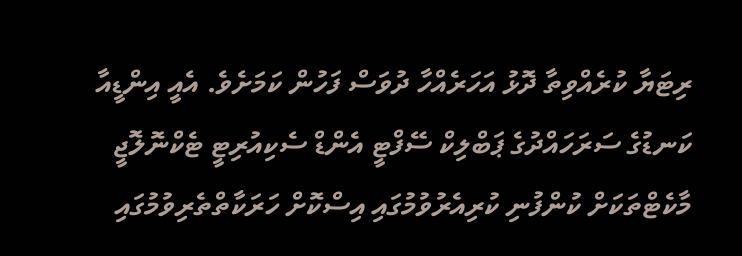ރިޓަޔާ ކުރެއްވިތާ ދޮޅު އަހަރެއްހާ ދުވަސް ފަހުން ކަމަށެވެ. އެއީ އިންޑީއާ ކަނޑުގެ ސަރަހައްދުގެ ޕަބްލިކް ސޭފްޓީ އެންޑް ސެކިއުރިޓީ ޓެކްނޮލޮޖީ މާކެޓްތަކަށް ކުންފުނި ކުރިއެރުވުމުގައި އިސްކޮށް ހަރަކާތްތެރިވުމުގައި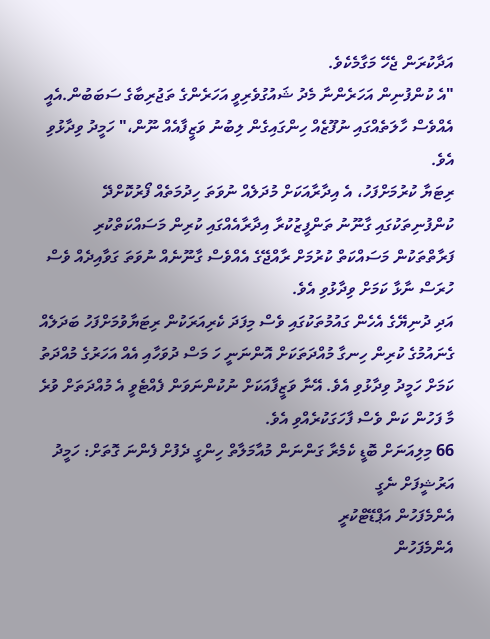އަދާކުރަން ޖެހޭ މަގާމެކެވެ.
"އެ ކުންފުނިން އަހަރެންނާ މެދު ޝައުގުވެރިވީ އަހަރެންގެ ތަޖުރިބާގެ ސަބަބުން.އެއީ އެއްވެސް ހާލަތެއްގައި ނުފޫޒެއް ހިންގައިގެން ލިބުނު ވަޒީފާއެއް ނޫން،" ހަމީދު ވިދާޅުވި އެވެ.
ރިޓަޔާ ކުރުމަށްފަހު، އެ އިދާރާއަކަށް މުދަލެއް ނުވަތަ ހިދުމަތެއް ފޯރުކޮށްދޭ ކުންފުނިތަކުގައި ގާނޫނު ތަންފީޒުކުރާ އިދާރާއެއްގައި ކުރިން މަސައްކަތްކުރި ފަރާތްތަކުން މަސައްކަތް ކުރުމަށް ރާއްޖޭގެ އެއްވެސް ގާނޫނެއް ނުވަތަ ގަވާއިދެއް ވެސް ހުރަސް ނާޅާ ކަމަށް ވިދާޅުވި އެވެ.
އަދި ދުނިޔޭގެ އެހެން ގައުމުތަކުގައި ވެސް މިފަދަ ކެރިއަރަކުން ރިޓަޔާވުމަށްފަހު ބަދަލެއް ގެނައުމުގެ ކުރިން ހިނގާ މުއްދަތަކަށް އޮންނަނީ ހަ މަސް ދުވަހާއި އެއް އަހަރުގެ މުއްދަތު ކަމަށް ހަމީދު ވިދާޅުވި އެވެ. އޭނާ ވަޒީފާއަކަށް ނުކުންނަވަން ފެއްޓެވީ އެ މުއްދަތަށް ވުރެ މާ ފަހުން ކަން ވެސް ފާހަގަކުރެއްވި އެވެ.
66 މިލިއަނަށް ބޮޑީ ކެމެރާ ގަންނަން މުއާމަލާތް ހިންގީ ދެފުށް ފެންނަ ގޮތަށް: ހަމީދު
އަރުޝީފަށް ނެގީ
އެންމެފަހުން އަޕްޑޭޓްކުރީ
އެންމެފަހުން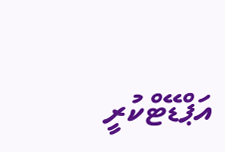އަޕްޑޭޓްކުރީ